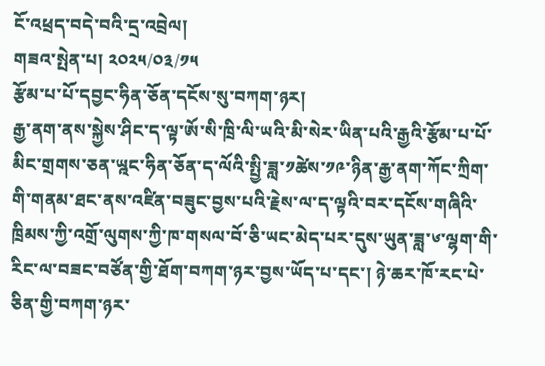ངོ་འཕྲད་བདེ་བའི་དྲ་འབྲེལ།
གཟའ་སྤེན་པ། ༢༠༢༥/༠༣/༡༥
རྩོམ་པ་པོ་དབྱང་ཧིན་ཅོན་དངོས་སུ་བཀག་ཉར།
རྒྱ་ནག་ནས་སྐྱེས་ཤིང་ད་ལྟ་ཨོ་སི་ཁྲི་ལི་ཡའི་མི་སེར་ཡིན་པའི་རྒྱའི་རྩོམ་པ་པོ་མིང་གྲགས་ཅན་ཡྰང་ཧིན་ཅོན་ད་ལོའི་སྤྱི་ཟླ་༡ཚེས་༡༩་ཉིན་རྒྱ་ནག་ཀོང་ཀྲིག་གི་གནམ་ཐང་ནས་འཛིན་བཟུང་བྱས་པའི་རྗེས་ལ་ད་ལྟའི་བར་དངོས་གཞིའི་ཁྲིམས་ཀྱི་འགྲོ་ལུགས་ཀྱི་ཁ་གསལ་བོ་ཅི་ཡང་མེད་པར་དུས་ཡུན་ཟླ་༦་ལྷག་གི་རིང་ལ་བཟང་བཙོན་གྱི་ཐོག་བཀག་ཉར་བྱས་ཡོད་པ་དང་། ཉེ་ཆར་ཁོ་རང་པེ་ཅིན་གྱི་བཀག་ཉར་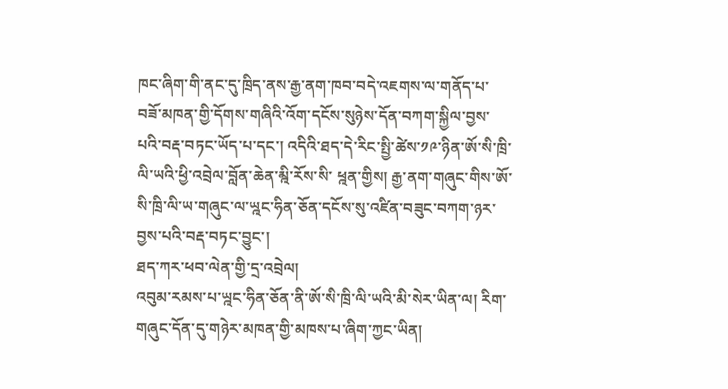ཁང་ཞིག་གི་ནང་དུ་ཁྲིད་ནས་རྒྱ་ནག་ཁབ་བདེ་འཇགས་ལ་གནོད་པ་བཟོ་མཁན་གྱི་དོགས་གཞིའི་འོག་དངོས་སུཉེས་དོན་བཀག་སྐྱིལ་བྱས་པའི་བརྡ་བཏང་ཡོད་པ་དང་། འདིའི་ཐད་དེ་རིང་སྤྱི་ཚེས་༡༩་ཉིན་ཨོ་སི་ཁྲི་ལི་ཡའི་ཕྱི་འབྲེལ་བློན་ཆེན་མྰི་རོས་སི་ ཕྰན་གྱིས། རྒྱ་ནག་གཞུང་གིས་ཨོ་སི་ཁྲི་ལི་ཡ་གཞུང་ལ་ཡྰང་ཧིན་ཅོན་དངོས་སུ་འཛིན་བཟུང་བཀག་ཉར་བྱས་པའི་བརྡ་བཏང་བྱུང་།
ཐད་ཀར་ཕབ་ལེན་གྱི་དྲ་འབྲེལ།
འབུམ་རམས་པ་ཡྰང་ཧིན་ཅོན་ནི་ཨོ་སི་ཁྲི་ལི་ཡའི་མི་སེར་ཡིན་ལ། རིག་གཞུང་དོན་དུ་གཉེར་མཁན་གྱི་མཁས་པ་ཞིག་ཀྱང་ཡིན།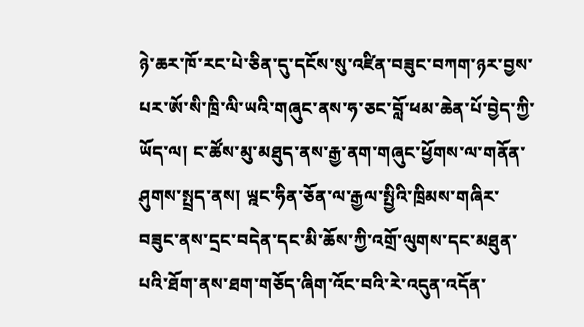ཉེ་ཆར་ཁོ་རང་པེ་ཅིན་དུ་དངོས་སུ་འཛིན་བཟུང་བཀག་ཉར་བྱས་པར་ཨོ་སི་ཁྲི་ལི་ཡའི་གཞུང་ནས་ཧ་ཅང་བློ་ཕམ་ཆེན་པོ་བྱེད་ཀྱི་ཡོད་ལ། ང་ཚོས་མུ་མཐུད་ནས་རྒྱ་ནག་གཞུང་ཕྱོགས་ལ་གནོན་ཤུགས་སྤྲད་ནས། ཡྰང་ཧིན་ཅོན་ལ་རྒྱལ་སྤྱིའི་ཁྲིམས་གཞིར་བཟུང་ནས་དྲང་བདེན་དང་མི་ཆོས་ཀྱི་འགྲོ་ལུགས་དང་མཐུན་པའི་ཐོག་ནས་ཐག་གཅོད་ཞིག་འོང་བའི་རེ་འདུན་འདོན་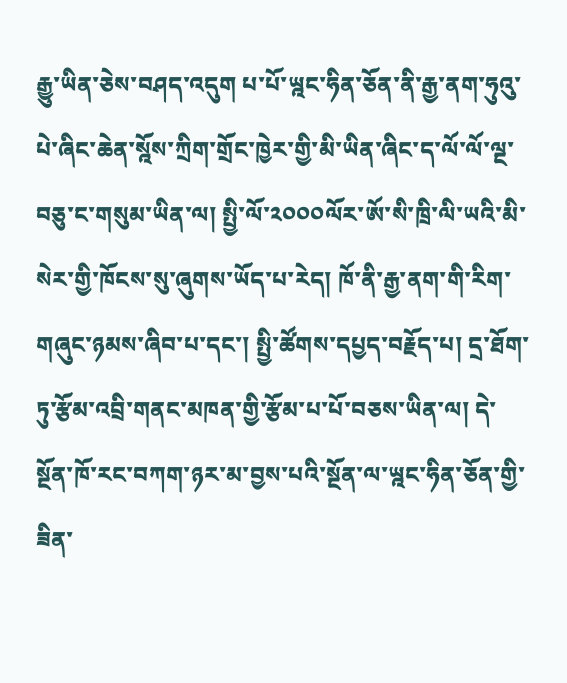རྒྱུ་ཡིན་ཅེས་བཤད་འདུག པ་པོ་ཡྰང་ཧིན་ཅོན་ནི་རྒྱ་ནག་ཧུའུ་པེ་ཞིང་ཆེན་སྰོས་ཀྲིག་གྲོང་ཁྱེར་གྱི་མི་ཡིན་ཞིང་ད་ལོ་ལོ་ལྔ་བཅུ་ང་གསུམ་ཡིན་ལ། སྤྱི་ལོ་༢༠༠༠ལོར་ཨོ་སི་ཁྲི་ལི་ཡའི་མི་སེར་གྱི་ཁོངས་སུ་ཞུགས་ཡོད་པ་རེད། ཁོ་ནི་རྒྱ་ནག་གི་རིག་གཞུང་ཉམས་ཞིབ་པ་དང་། སྤྱི་ཚོགས་དཔྱད་བརྗོད་པ། དྲ་ཐོག་ཏུ་རྩོམ་འབྲི་གནང་མཁན་གྱི་རྩོམ་པ་པོ་བཅས་ཡིན་ལ། དེ་སྔོན་ཁོ་རང་བཀག་ཉར་མ་བྱས་པའི་སྔོན་ལ་ཡྰང་ཧིན་ཅོན་གྱི་ཟིན་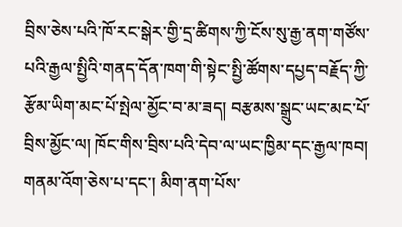བྲིས་ཅེས་པའི་ཁོ་རང་སྒེར་གྱི་དྲ་ཚིགས་ཀྱི་ངོས་སུ་རྒྱ་ནག་གཙོས་པའི་རྒྱལ་སྤྱིའི་གནད་དོན་ཁག་གི་སྟེང་སྤྱི་ཚོགས་དཔྱད་བརྗོད་ཀྱི་རྩོམ་ཡིག་མང་པོ་སྤེལ་མྱོང་བ་མ་ཟད། བརྩམས་སྒྲུང་ཡང་མང་པོ་བྲིས་མྱོང་ལ། ཁོང་གིས་བྲིས་པའི་དེབ་ལ་ཡང་ཁྱིམ་དང་རྒྱལ་ཁབ། གནམ་འོག་ཅེས་པ་དང་། མིག་ནག་པོས་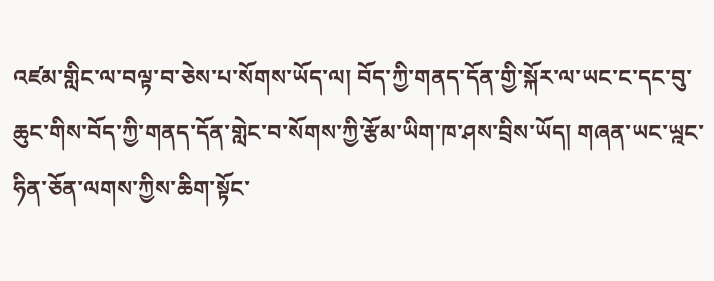འཛམ་གླིང་ལ་བལྟ་བ་ཅེས་པ་སོགས་ཡོད་ལ། བོད་ཀྱི་གནད་དོན་གྱི་སྐོར་ལ་ཡང་ང་དང་བུ་ཆུང་གིས་བོད་ཀྱི་གནད་དོན་གླེང་བ་སོགས་ཀྱི་རྩོམ་ཡིག་ཁ་ཤས་བྲིས་ཡོད། གཞན་ཡང་ཡྰང་ཧིན་ཅོན་ལགས་ཀྱིས་ཆིག་སྟོང་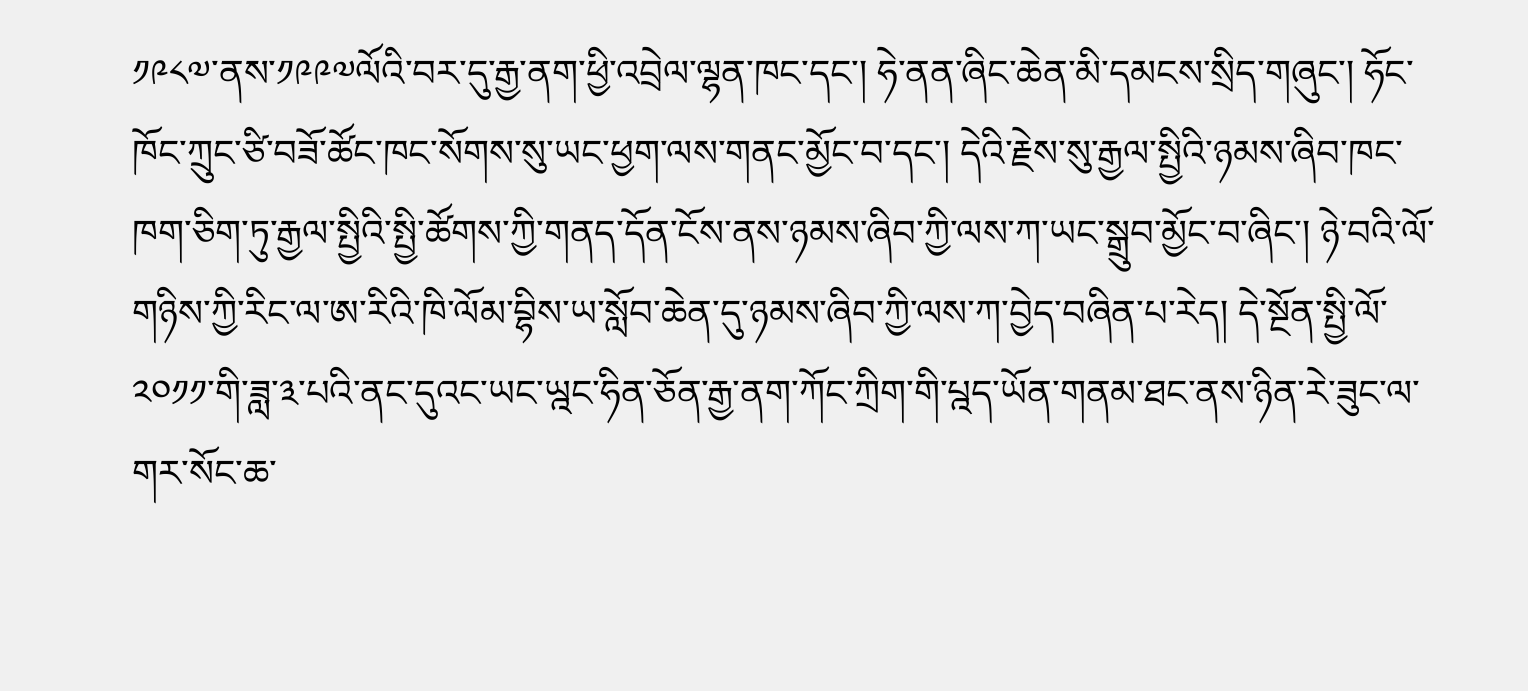༡༩༨༧་ནས་༡༩༩༧ལོའི་བར་དུ་རྒྱ་ནག་ཕྱི་འབྲེལ་ལྷན་ཁང་དང་། ཧེ་ནན་ཞིང་ཆེན་མི་དམངས་སྲིད་གཞུང་། ཧོང་ཁོང་ཀྲུང་ཙི་བཟོ་ཚོང་ཁང་སོགས་སུ་ཡང་ཕྱག་ལས་གནང་མྱོང་བ་དང་། དེའི་རྗེས་སུ་རྒྱལ་སྤྱིའི་ཉམས་ཞིབ་ཁང་ཁག་ཅིག་ཏུ་རྒྱལ་སྤྱིའི་སྤྱི་ཚོགས་ཀྱི་གནད་དོན་ངོས་ནས་ཉམས་ཞིབ་ཀྱི་ལས་ཀ་ཡང་སྒྲུབ་མྱོང་བ་ཞིང་། ཉེ་བའི་ལོ་གཉིས་ཀྱི་རིང་ལ་ཨ་རིའི་ཁི་ལོམ་བྷིས་ཡ་སློབ་ཆེན་དུ་ཉམས་ཞིབ་ཀྱི་ལས་ཀ་བྱེད་བཞིན་པ་རེད། དེ་སྔོན་སྤྱི་ལོ་༢༠༡༡་གི་ཟླ་༣་པའི་ནང་དུའང་ཡང་ཡྰང་ཧིན་ཅོན་རྒྱ་ནག་ཀོང་ཀྲིག་གི་པྰད་ཡོན་གནམ་ཐང་ནས་ཉིན་རེ་ཟུང་ལ་གར་སོང་ཆ་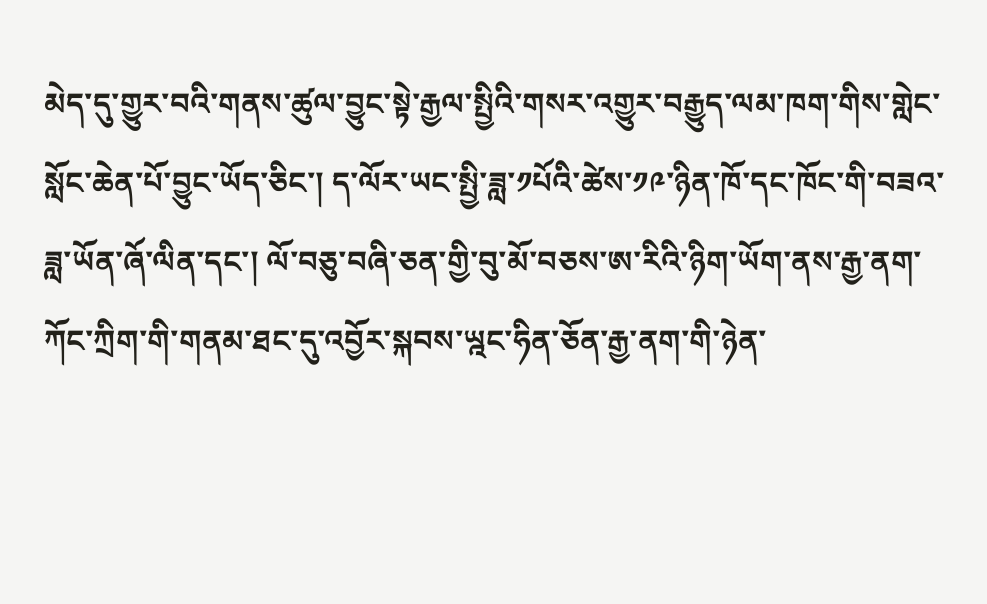མེད་དུ་གྱུར་བའི་གནས་ཚུལ་བྱུང་སྟེ་རྒྱལ་སྤྱིའི་གསར་འགྱུར་བརྒྱུད་ལམ་ཁག་གིས་གླེང་སློང་ཆེན་པོ་བྱུང་ཡོད་ཅིང་། ད་ལོར་ཡང་སྤྱི་ཟླ་༡པོའི་ཚེས་༡༩་ཉིན་ཁོ་དང་ཁོང་གི་བཟའ་ཟླ་ཡོན་ཞོ་ལིན་དང་། ལོ་བཅུ་བཞི་ཅན་གྱི་བུ་མོ་བཅས་ཨ་རིའི་ཉིག་ཡོག་ནས་རྒྱ་ནག་ཀོང་ཀྲིག་གི་གནམ་ཐང་དུ་འབྱོར་སྐབས་ཡྰང་ཧིན་ཅོན་རྒྱ་ནག་གི་ཉེན་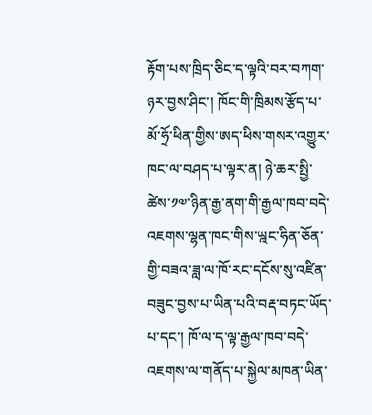རྟོག་པས་ཁྲིད་ཅིང་ད་ལྟའི་བར་བཀག་ཉར་བྱས་ཤིང་། ཁོང་གི་ཁྲིམས་རྩོད་པ་མོ་ཧྲོ་ཕིན་གྱིས་ཨད་ཕིས་གསར་འགྱུར་ཁང་ལ་བཤད་པ་ལྟར་ན། ཉེ་ཆར་སྤྱི་ཚེས་༡༧་ཉིན་རྒྱ་ནག་གི་རྒྱལ་ཁབ་བདེ་འཇགས་ལྷན་ཁང་གིས་ཡྰང་ཧིན་ཅོན་གྱི་བཟའ་ཟླ་ལ་ཁོ་རང་དངོས་སུ་འཛིན་བཟུང་བྱས་པ་ཡིན་པའི་བརྡ་བཏང་ཡོད་པ་དང་། ཁོ་ལ་ད་ལྟ་རྒྱལ་ཁབ་བདེ་འཇགས་ལ་གནོད་པ་སྐྱེལ་མཁན་ཡིན་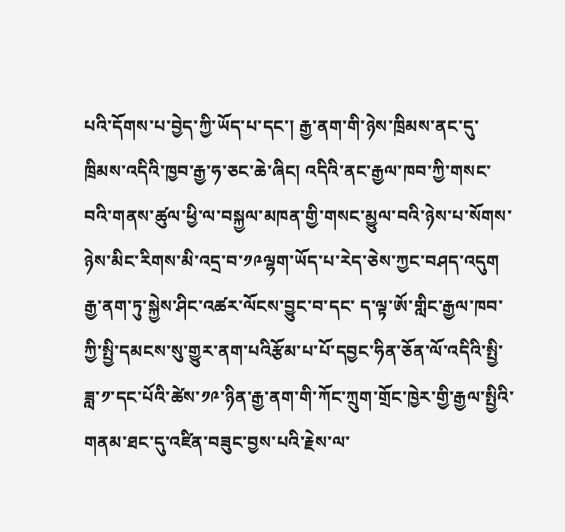པའི་དོགས་པ་བྱེད་ཀྱི་ཡོད་པ་དང་། རྒྱ་ནག་གི་ཉེས་ཁྲིམས་ནང་དུ་ཁྲིམས་འདིའི་ཁྱབ་རྒྱ་ཧ་ཅང་ཆེ་ཞིང། འདིའི་ནང་རྒྱལ་ཁབ་ཀྱི་གསང་བའི་གནས་ཚུལ་ཕྱི་ལ་བསྐྱལ་མཁན་གྱི་གསང་མྱུལ་བའི་ཉེས་པ་སོགས་ཉེས་མིང་རིགས་མི་འདྲ་བ་༡༩ལྷག་ཡོད་པ་རེད་ཅེས་ཀྱང་བཤད་འདུག རྒྱ་ནག་ཏུ་སྐྱེས་ཤིང་འཚར་ལོངས་བྱུང་བ་དང་ ད་ལྟ་ཨོ་གླིང་རྒྱལ་ཁབ་ཀྱི་སྤྱི་དམངས་སུ་གྱུར་ནག་པའིརྩོམ་པ་པོ་དབྱང་ཧིན་ཅོན་ལོ་འདིའི་སྤྱི་ཟླ་༡་དང་པོའི་ཚེས་༡༩་ཉིན་རྒྱ་ནག་གི་ཀོང་ཀྲུག་གྲོང་ཁྱེར་གྱི་རྒྱལ་སྤྱིའི་གནམ་ཐང་དུ་འཛིན་བཟུང་བྱས་པའི་རྗེས་ལ་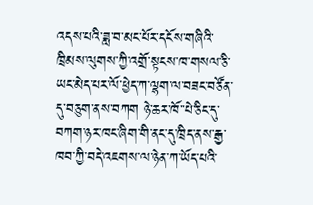འདས་པའི་ཟླ་བ་མང་པོར་དངོས་གཞིའི་ཁྲིམས་ལུགས་ཀྱི་འགྲོ་སྟངས་ཁ་གསལ་ཅི་ཡང་མེད་པར་ལོ་ཕྱེད་ཀ་ལྷག་ལ་བཟང་བཙོན་དུ་བཅུག་ནས་བཀག ཉེ་ཆར་ཁོ་་པེ་ཅིང་དུ་བཀག་ཉར་ཁང་ཞིག་གི་ནང་དུ་ཁྲིད་ནས་རྒྱ་ཁབ་ཀྱི་བདེ་འཇགས་ལ་ཉེན་ཀ་ཡོད་པའི་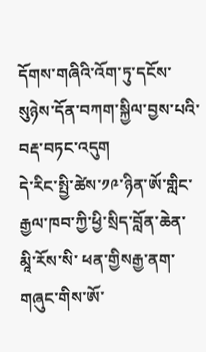དོགས་གཞིའི་འོག་ཏུ་དངོས་སུཉེས་དོན་བཀག་སྐྱིལ་བྱས་པའི་བརྡ་བཏང་འདུག
དེ་རིང་སྤྱི་ཚེས་༡༩་ཉིན་ཨོ་གླིང་རྒྱལ་ཁབ་ཀྱི་ཕྱི་སྲིད་བློན་ཆེན་མཱི་རོས་སི་ ཕན་གྱིསརྒྱ་ནག་གཞུང་གིས་ཨོ་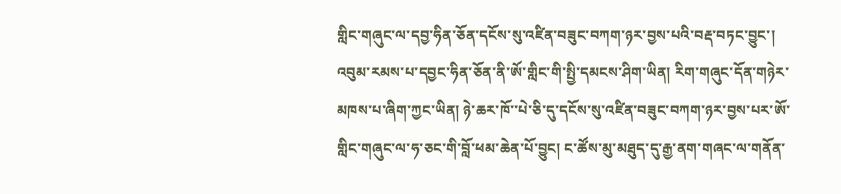གླིང་གཞུང་ལ་དབྱ་ཧིན་ཅོན་དངོས་སུ་འཛིན་བཟུང་བཀག་ཉར་བྱས་པའི་བརྡ་བཏང་བྱུང་། འབུམ་རམས་པ་དབྱང་ཧིན་ཅོན་ནི་ཨོ་གླིང་གི་སྤྱི་དམངས་ཤིག་ཡིན། རིག་གཞུང་དོན་གཉེར་མཁས་པ་ཞིག་ཀྱང་ཡིན། ཉེ་ཆར་ཁོ་་པེ་ཅི་དུ་དངོས་སུ་འཛིན་བཟུང་བཀག་ཉར་བྱས་པར་ཨོ་གླིང་གཞུང་ལ་ཧ་ཅང་གི་བློ་ཕམ་ཆེན་པོ་བྱུང། ང་ཚོས་མུ་མཐུད་དུ་རྒྱ་ནག་གཞང་ལ་གནོན་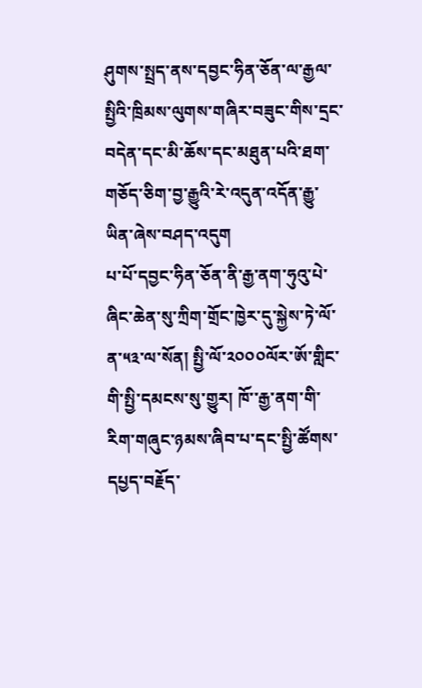ཤུགས་སྤྲད་ནས་དབྱང་ཧིན་ཅོན་ལ་རྒྱལ་སྤྱིའི་ཁྲིམས་ལུགས་གཞིར་བཟུང་གིས་དྲང་བདེན་དང་མི་ཆོས་དང་མཐུན་པའི་ཐག་གཅོད་ཅིག་བྱ་རྒྱུའི་རེ་འདུན་འདོན་རྒྱུ་ཡིན་ཞེས་བཤད་འདུག
པ་པོ་དབྱང་ཧིན་ཅོན་ནི་རྒྱ་ནག་ཧུའུ་པེ་ཞིང་ཆེན་སུ་ཀྲིག་གྲོང་ཁྱེར་དུ་སྐྱེས་ཏེ་ལོ་ན་༥༣་ལ་སོན། སྤྱི་ལོ་༢༠༠༠ལོར་ཨོ་གླིང་གི་སྤྱི་དམངས་སུ་གྱུར། ཁོ་་རྒྱ་ནག་གི་རིག་གཞུང་ཉམས་ཞིབ་པ་དང་སྤྱི་ཚོགས་དཔྱད་བརྗོད་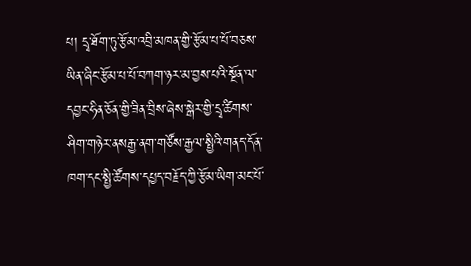པ། དྲྭ་ཐོག་ཏུ་རྩོམ་འབྲི་མཁན་གྱི་རྩོམ་པ་པོ་བཅས་ཡིན་ཞིང་རྩོམ་པ་པོ་བཀག་ཉར་མ་བྱས་པའི་སྔོན་ལ་དབྱང་ཧིན་ཅོན་གྱི་ཟིན་བྲིས་ཞེས་སྒེར་གྱི་དྲྭ་ཚིགས་ཤིག་གཉེར་ནསརྒྱ་ནག་གཙོས་རྒྱལ་སྤྱིའི་གནད་དོན་ཁག་དང་སྤྱི་ཚོགས་དཔྱད་བརྗོད་ཀྱི་རྩོམ་ཡིག་མང་པོ་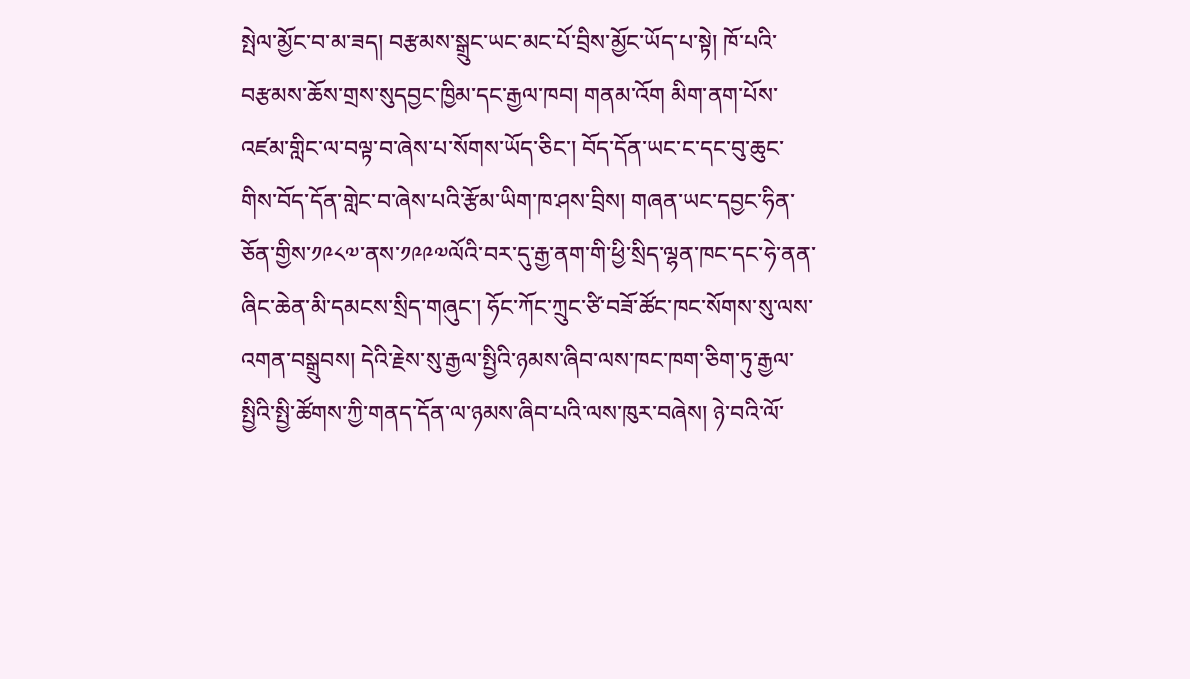སྤེལ་མྱོང་བ་མ་ཟད། བརྩམས་སྒྲུང་ཡང་མང་པོ་བྲིས་མྱོང་ཡོད་པ་སྟེ། ཁོ་པའི་བརྩམས་ཆོས་གྲས་སུདབྱང་ཁྱིམ་དང་རྒྱལ་ཁབ། གནམ་འོག མིག་ནག་པོས་འཛམ་གླིང་ལ་བལྟ་བ་ཞེས་པ་སོགས་ཡོད་ཅིང་། བོད་དོན་ཡང་ང་དང་བུ་ཆུང་གིས་བོད་དོན་གླེང་བ་ཞེས་པའི་རྩོམ་ཡིག་ཁ་ཤས་བྲིས། གཞན་ཡང་དབྱང་ཧིན་ཅོན་གྱིས་༡༩༨༧་ནས་༡༩༩༧ལོའི་བར་དུ་རྒྱ་ནག་གི་ཕྱི་སྲིད་ལྷན་ཁང་དང་ཧེ་ནན་ཞིང་ཆེན་མི་དམངས་སྲིད་གཞུང་། ཧོང་ཀོང་ཀྲུང་ཙི་བཟོ་ཚོང་ཁང་སོགས་སུ་ལས་འགན་བསྒྲུབས། དེའི་རྗེས་སུ་རྒྱལ་སྤྱིའི་ཉམས་ཞིབ་ལས་ཁང་ཁག་ཅིག་ཏུ་རྒྱལ་སྤྱིའི་སྤྱི་ཚོགས་ཀྱི་གནད་དོན་ལ་ཉམས་ཞིབ་པའི་ལས་ཁུར་བཞེས། ཉེ་བའི་ལོ་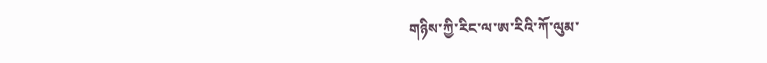གཉིས་ཀྱི་རིང་ལ་ཨ་རིའི་ཀོ་ལུམ་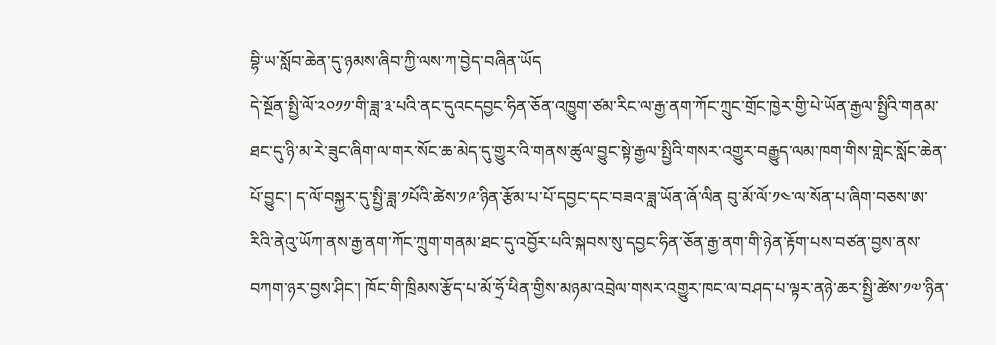བྷི་ཡ་སློབ་ཆེན་དུ་ཉམས་ཞིབ་ཀྱི་ལས་ཀ་བྱེད་བཞིན་ཡོད
དེ་སྔོན་སྤྱི་ལོ་༢༠༡༡་གི་ཟླ་༣་པའི་ནང་དུའངདབྱང་ཧིན་ཅོན་འཁྱུག་ཙམ་རིང་ལ་རྒྱ་ནག་ཀོང་ཀྲུང་གྲོང་ཁྱེར་གྱི་པེ་ཡོན་རྒྱལ་སྤྱིའི་གནམ་ཐང་དུ་ཉི་མ་རེ་ཟུང་ཞིག་ལ་གར་སོང་ཆ་མེད་དུ་གྱུར་འི་གནས་ཚུལ་བྱུང་སྟེ་རྒྱལ་སྤྱིའི་གསར་འགྱུར་བརྒྱུད་ལམ་ཁག་གིས་གླེང་སློང་ཆེན་པོ་བྱུང་། ད་ལོ་བསྐྱར་དུ་སྤྱི་ཟླ་༡པོའི་ཚེས་༡༩་ཉིན་རྩོམ་པ་པོ་དབྱང་དང་བཟའ་ཟླ་ཡོན་ཞོ་ལིན བུ་མོ་ལོ་༡༤་ལ་སོན་པ་ཞིག་བཅས་ཨ་རིའི་ནེའུ་ཡོཀ་ནས་རྒྱ་ནག་ཀོང་ཀྲུག་གནམ་ཐང་དུ་འབྱོར་པའི་སྐབས་སུ་དབྱང་ཧིན་ཅོན་རྒྱ་ནག་གི་ཉེན་རྟོག་པས་བཙན་བྱས་ནས་བཀག་ཉར་བྱས་ཤིང་། ཁོང་གི་ཁྲིམས་རྩོད་པ་མོ་ཧྲོ་ཕིན་གྱིས་མཉམ་འབྲེལ་གསར་འགྱུར་ཁང་ལ་བཤད་པ་ལྟར་ནཉེ་ཆར་སྤྱི་ཚེས་༡༧་ཉིན་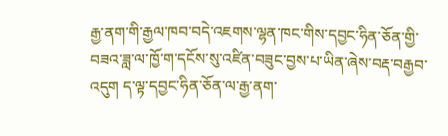རྒྱ་ནག་གི་རྒྱལ་ཁབ་བདེ་འཇགས་ལྷན་ཁང་གིས་དབྱང་ཧིན་ཅོན་གྱི་བཟའ་ཟླ་ལ་ཁྱོ་ག་དངོས་སུ་འཛིན་བཟུང་བྱས་པ་ཡིན་ཞེས་བརྡ་བརྒྱབ་འདུག ད་ལྟ་དབྱང་ཧིན་ཅོན་ལ་རྒྱ་ནག་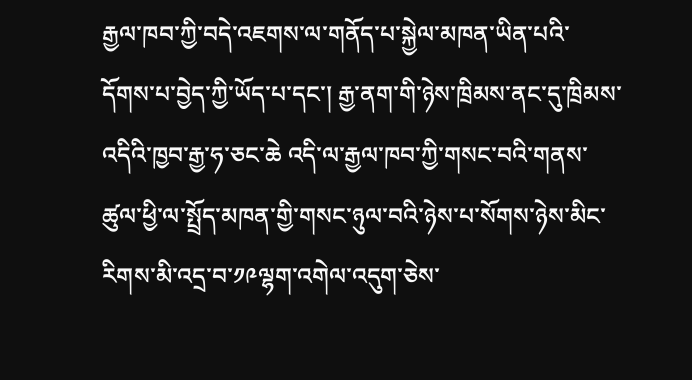རྒྱལ་ཁབ་ཀྱི་བདེ་འཇགས་ལ་གནོད་པ་སྐྱེལ་མཁན་ཡིན་པའི་དོགས་པ་བྱེད་ཀྱི་ཡོད་པ་དང་། རྒྱ་ནག་གི་ཉེས་ཁྲིམས་ནང་དུ་ཁྲིམས་འདིའི་ཁྱབ་རྒྱ་ཧ་ཅང་ཆེ འདི་ལ་རྒྱལ་ཁབ་ཀྱི་གསང་བའི་གནས་ཚུལ་ཕྱི་ལ་སྤྲོད་མཁན་གྱི་གསང་ཉུལ་བའི་ཉེས་པ་སོགས་ཉེས་མིང་རིགས་མི་འདྲ་བ་༡༩ལྷག་འགེལ་འདུག་ཅེས་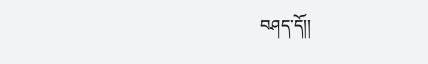བཤད་དོ།།